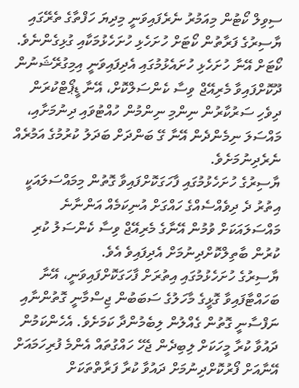ސިވިލް ކޯޓުން މިއަމުރު ނެރެފައިވަނީ މިދިޔަ ހަފްތާގެ ތެރޭގައި ޔާސިރުގެ ފަރާތުން ކޯޓަށް ހުށަހެޅި ހުށަހެޅުމަކާއި ގުޅިގެންނެވެ.
ކޯޓަށް އޭނާ ހުށަހެޅި ހުށައެޅުމުގައި އެދިފައިވަނީ އިމިގުރޭޝަނުން ދޫކޮށްފައިވާ މެރިއޭޖް ވިސާ ކެންސަލްކޮށް، އޭނާ ޑީޕޯޓްކުރަން ދިވެހި ސަރުކާރުން ނިންމި ނިންމުން ހުއްޓުވައި ދިނުމަށާއި، މައްސަލަ ނިމެންދެން އޭނާ ގޭ ބަންދަށް ބަދަލު ކުރުމުގެ އަމުރެއް ނެރެދިނުމަށެވެ.
ޔާސިރުގެ ހުށަހެޅުމުގައި ފާހަގަކޮށްފައިވާ ގޮތުން މިމައްސަލައަކީ އިތުރު ދެ ދިވެއްސެއްގެ ހައްގަށް އުނިކަމެއް އަންނާނެ މައްސަލައަކަށް ވުމުން އޭނާގެ މެރިއޭޖް ވިސާ ކެންސަލު ކުރި ކުރުން ބާތިލްކޮށްދިނުމަށް އެދިފައިވެ އެވެ.
ޔާސިރުގެ ހުށަހެޅުމުގައި އިތުރަށް ފާހަގަކޮށްފައިވަނީ، އޭނާ ބަހައްޓާފައިވާ ގޮޅީގެ މާހަލުގެ ސަބަބުން ޖިސްމާނީ ގޮތުންނާއި ނަފްސާނީ ގޮތުން ގެއްލުން ލިބެމުންދާ ކަމަށެވެ. އެހެންކަމުން ދައުވާ ކުރާ މީހަކަށް ލިބިދެން ޖެހޭ ހައްގުތައް އެންމެ ފުރިހަމައަށް އޭނާއަށް ފޯރުކޮށްދިނުމަށް ދައުވާ ކުރާ ފަރާތްތަކަށް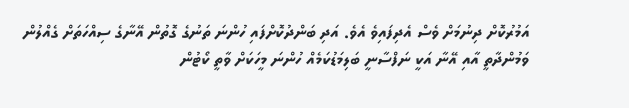އަމުރުކޮށް ދިނުމަށް ވެސް އެދިފައިވެ އެވެ. އަދި ބަންދުކޮށްފައި ހުންނަ ތަނުގެ ގޮތުން އޭނާގެ ސިއްހަތަށް ގެއްލުން ވަމުންދާތީ އާއި އޭނާ އަކީ ނަފްސާނީ ބަލިމަޑުކަމެއް ހުންނަ މީހަކަށް ވާތީ ކޯޓުން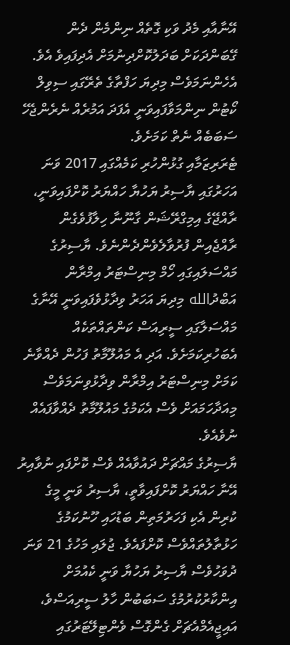އޭނާއާއި މެދު ވަކި ގޮތެއް ނިންމެން ދެން ގޭބަންދަކަށް ބަދަލުކޮށްދިނުމަށް އެދިފައިވެ އެވެ.
އެހެންނަމަވެސް މިދިޔަ ހަފްތާގެ ތެރޭގައި ސިވިލް ކޯޓުން ނިންމަވާފައިވަނީ އެފަދަ އަމުރެއް ނެރެންޖެހޭ ސަބަބެއް ނެތް ކަމަށެވެ.
ޓެރަރިޒަމާއި ގުޅުންހުރި ކަމެއްގައި 2017 ވަނަ އަހަރުގައި ޔާސިރު ޔަހުޔާ ހައްޔަރު ކޮށްފައިވަނީ، ރާއްޖޭގެ އިމިގްރޭޝަން ގާނޫނާ ހިލާފުވެގެން ރާއްޖެއިން ފުރުވާލެވެންދެންނެވެ. ޔާސިރުގެ މައްސަލައިގައި ހޯމް މިނިސްޓަރު އިމްރާން އަބްދުالله މިދިޔަ އަހަރު ވިދާޅުވެފައިވަނީ އޭނާގެ މައްސަލާގައި ސީރިއަސް ކަންތައްތަކެއް އެބަހުރިކަމަށެވެ. އަދި އެ މައުލޫމާތު ފަހުން ދެއްވާނެ ކަމަށް މިނިސްޓަރު އިމްރާން ވިދާޅުވިނަމަވެސް މިއަދާހަމައަށް ވެސް އެކަމުގެ މައުލޫމާތު ދެއްވާފައެއް ނުވެއެވެ.
ޔާސިރުގެ މައްޗަށް ދައުވާއެއް ވެސް ކޮށްފައި ނުވާއިރު އޭނާ ހައްޔަރު ކޮށްފައިވާތީ، ޔާސިރު ވަނީ މީގެ ކުރިން އެކި ފަހަރުމަތިން ބަޑުހައި ހޫނުކަމުގެ ހަޅުތާލުތައްވެސް ކޮށްފައެވެ. ޖުލައި މަހުގެ 21 ވަނަ ދުވަހުވެސް ޔާސިރު ޔަހުޔާ ވަނީ ކެއުމަށް އިންކާރުކުރުމުގެ ސަބަބުން ހާލު ސީރިއަސްވެ، އައިޖީއެމްއެޗަށް ގެންގޮސް ވެންޓިލޭޓަރުގައި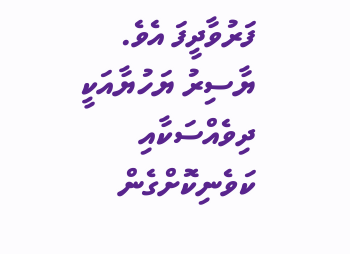ފަރުވާދީފަ އެވެ.
ޔާސިރު ޔަހުޔާއަކީ ދިވެއްސަކާއި ކަވެނިކޮށްގެން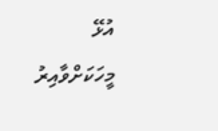އުޅޭ މީހަކަށްވާއިރު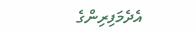އެދެމަފިރިންގެ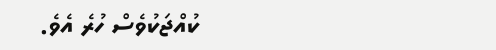ކުއްޖަކުވެސް ހުރެ އެވެ.